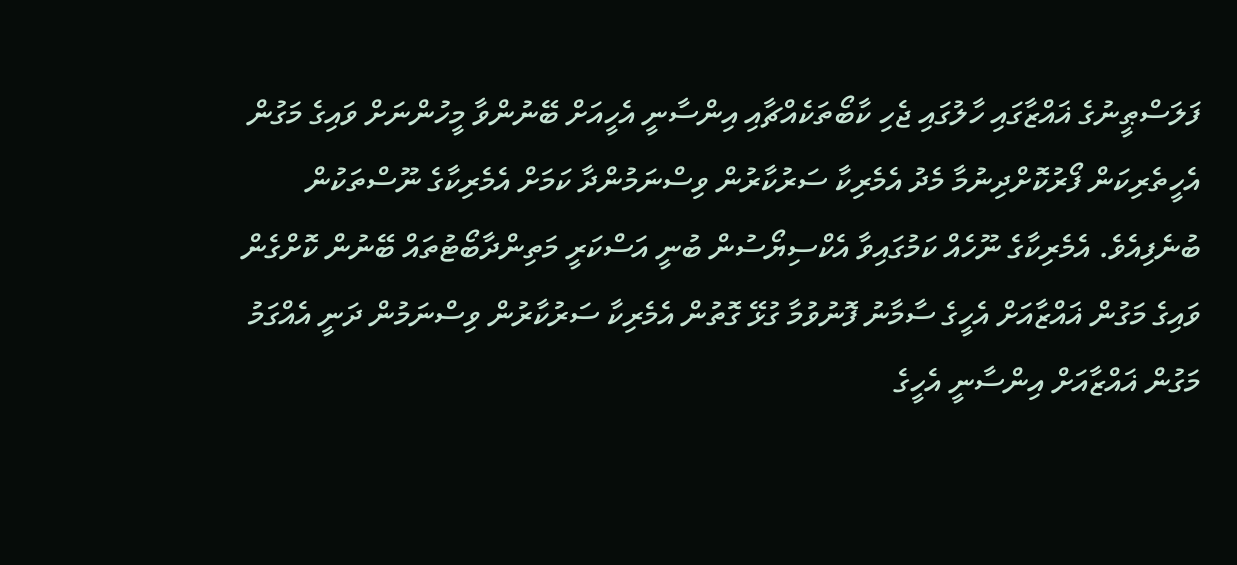ފަލަސްޠީނުގެ ޣައްޒާގައި ހާލުގައި ޖެހި ކާބޯތަކެއްޗާއި އިންސާނީ އެހީއަށް ބޭނުންވާ މީހުންނަށް ވައިގެ މަގުން އެހީތެރިކަން ފޯރުކޮށްދިނުމާ މެދު އެމެރިކާ ސަރުކާރުން ވިސްނަމުންދާ ކަމަށް އެމެރިކާގެ ނޫސްތަކުން ބުނެފިއެވެ. އެމެރިކާގެ ނޫހެއް ކަމުގައިވާ އެކްސިޔޯސުން ބުނީ އަސްކަރީ މަތިންދާބޯޓުތައް ބޭނުން ކޮށްގެން ވައިގެ މަގުން ޣައްޒާއަށް އެހީގެ ސާމާނު ފޮނުވުމާ ގުޅޭ ގޮތުން އެމެރިކާ ސަރުކާރުން ވިސްނަމުން ދަނީ އެއްގަމު މަގުން ޣައްޒާއަށް އިންސާނީ އެހީގެ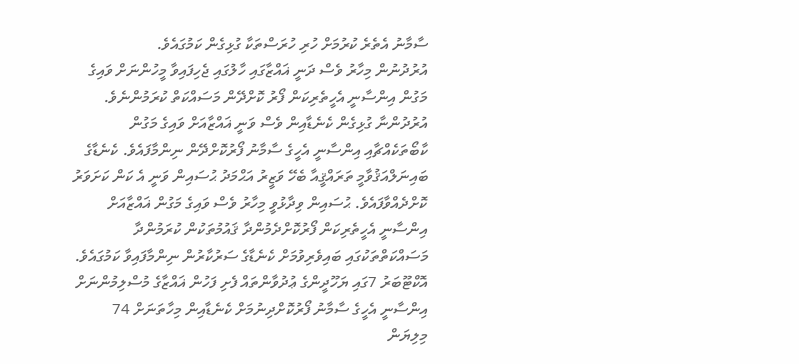ސާމާނު އެތެރެ ކުރުމަށް ހުރި ހުރަސްތަކާ ގުޅިގެން ކަމުގައެވެ.
އުރުދުނުން މިހާރު ވެސް ދަނީ ޣައްޒާގައި ހާލުގައި ޖެހިފައިވާ މީހުންނަށް ވައިގެ މަގުން އިންސާނީ އެހީތެރިކަން ފޯރު ކޮށްދޭން މަސައްކަތް ކުރަމުންނެވެ. އުރުދުންނާ ގުޅިގެން ކެނެޑާއިން ވެސް ވަނީ ޣައްޒާއަށް ވައިގެ މަގުން ކާބޯތަކެއްޗާއި އިންސާނީ އެހީގެ ސާމާނު ފޯރުކޮށްދޭން ނިންމާފައެވެ. ކެނެޑާގެ ބައިނަލްއަޤުވާމީ ތަރައްޤީއާ ބެހޭ ވަޒީރު އަޙްމަދު ޙުސައިން ވަނީ އެ ކަން ކަށަވަރު ކޮށްދެއްވާފައެވެ. ޙުސައިން ވިދާޅުވީ މިހާރު ވެސް ވައިގެ މަގުން ޣައްޒާއަށް އިންސާނީ އެހީތެރިކަން ފޯރުކޮށްދެމުންދާ ޤައުމުތަކުން ކުރަމުންދާ މަސައްކަތްތަކުގައި ބައިވެރިވުމަށް ކެނެޑާގެ ސަރުކާރުން ނިންމާފައިވާ ކަމުގައެވެ. އޮކްޓޫބަރު 7ގައި ޔަހޫދީންގެ ޢުދުވާންތައް ފެށި ފަހުން ޣައްޒާގެ މުސްލިމުންނަށް އިންސާނީ އެހީގެ ސާމާނު ފޯރުކޮށްދިނުމަށް ކެނެޑާއިން މިހާތަނަށް 74 މިލިޔަން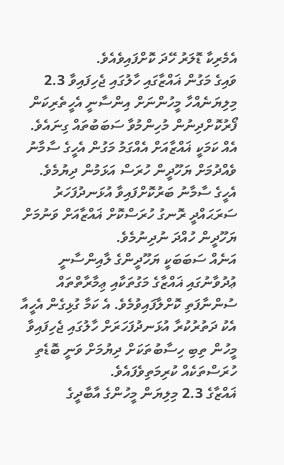އެމެރިކާ ޑޮލަރު ހޭދަ ކޮށްފައިވެއެވެ.
ވައިގެ މަގުން ޣައްޒާގައި ހާލުގައި ޖެހިފައިވާ 2.3 މިލިޔަނެއްހާ މީހުންނަށް އިންސާނީ އެހީތެރިކަން ފޯރުކޮށްދިނުން މުހިންމުވާ ސަބަބުތައް ގިނައެވެ. އެއް ކަމަކީ ޣައްޒާއަށް އެއްގަމު މަގުން އެހީގެ ސާމާނު ވެއްދުމަށް ޔަހޫދީން ހުރަސް އަޅަމުން ދިޔުމެވެ. އެހީގެ ސާމާނު ބަރުކޮށްފައިވާ އުޅަނދުފަހަރު ސަރަޙައްދީ ރޮނގު ހުރަސްކޮށް ޣައްޒާއަށް ވަނުމަށް ޔަހޫދީން ހުއްދަ ނުދިނުމެވެ.
އަނެއް ސަބަބަކީ ޔަހޫދީންގެ ލާއިންސާނީ ޢުދުވާނުގައި ޣައްޒާގެ މަގުތަކާއި ޢިމާރާތްތައް ސުންނާފަތި ކޮށްލާފައިވުމެވެ. އެ ކަމާ ގުޅިގެން އެހީއާ އެކު ދަތުރުކުރާ އުޅަނދުފަހަރަށް ހާލުގައި ޖެހިފައިވާ މީހުން ތިބި ހިސާބުތަކަށް ދިޔުމަށް ވަނީ ބޮޑެތި ހުރަސްތަކެއް ކުރިމަތިވެފައެވެ.
ޣައްޒާގެ 2.3 މިލިޔަން މީހުންގެ އާބާދީގެ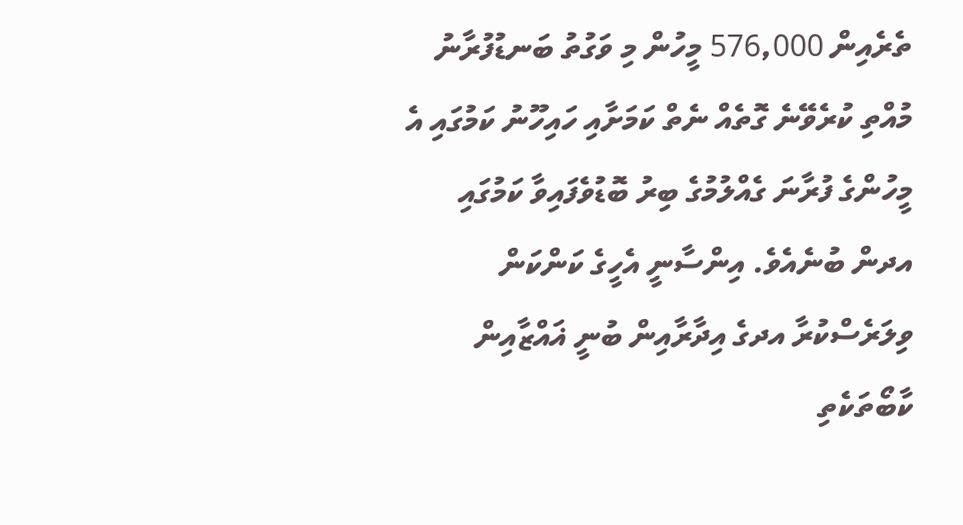ތެރެއިން 576,000 މީހުން މި ވަގުތު ބަނޑުފުރާނު މުއްތި ކުރެވޭނެ ގޮތެއް ނެތް ކަމަށާއި ހައިހޫނު ކަމުގައި އެ މީހުންގެ ފުރާނަ ގެއްލުމުގެ ބިރު ބޮޑުވެފައިވާ ކަމުގައި އދން ބުނެއެވެ. އިންސާނީ އެހީގެ ކަންކަން ވިލަރެސްކުރާ އދގެ އިދާރާއިން ބުނީ ޣައްޒާއިން ކާބޯތަކެތި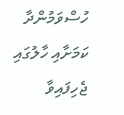ހުސްވަމުންދާ ކަމަށާއި ހާލުގައި ޖެހިފައިވާ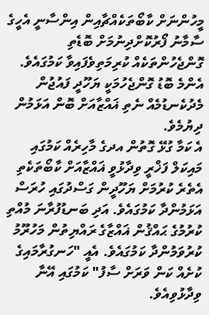މީހުންނަށް ކާބޯތަކެއްޗާއިން އިންސާނީ އެހީގެ ސާމާނު ފޯރުކޮށްދިނުމަށް ބޮޑެތި ގޮންޖެހުންތަކެއް ކުރިމަތިވެފައިވާ ކަމުގައެވެ. އެންމެ ބޮޑު ގޮންޖެހުމަކީ ޔަހޫދީ ފައުޖުން މެދުކެނޑުމެއް ނެތި ޣައްޒާއަށް ބޮން އަޅަމުން ދިޔުމެވެ.
އެ ކަމާ ގުޅޭ ގޮތުން އދގެ މާހިރެއް ކަމުގައި މައިކަލް ފަޚްރީ ވިދާޅުވީ ޣައްޒާއަށް ކާބޯތަކެތި އެތެރެ ކުރުމަށް ޔަހޫދީން ގަސްދުގައި ހުރަސް އަޅަމުންދާ ކަމުގައެވެ. އަދި ބަނޑުފުރާނަ މުއްތި ކުރުމުގެ ޙައްޤުން ޣައްޒާގެ ރައްޔިތުން މަހުރޫމު ކުރުވަމުންދާ ކަމުގައެވެ. އެއީ "ހަނގުރާމައިގެ ކުށެއް ކަން ވަރަށް ސާފު" ކަމުގައި އޭނާ ވިދާޅުވިއެވެ.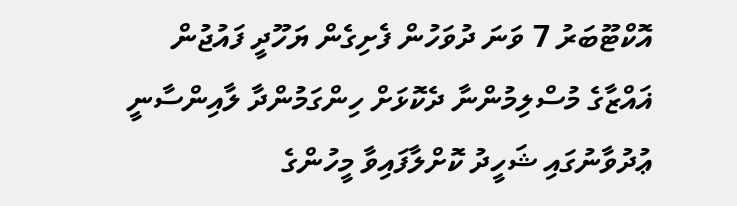އޮކްޓޫބަރު 7 ވަނަ ދުވަހުން ފެށިގެން ޔަހޫދީ ފައުޖުން ޣައްޒާގެ މުސްލިމުންނާ ދެކޮޅަށް ހިންގަމުންދާ ލާއިންސާނީ ޢުދުވާނުގައި ޝަހީދު ކޮށްލާފައިވާ މީހުންގެ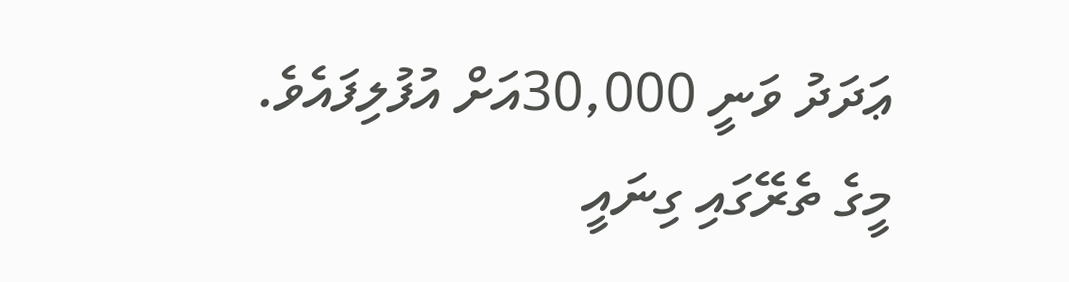ޢަދަދު ވަނީ 30,000އަށް އުފުލިފައެވެ. މީގެ ތެރޭގައި ގިނައީ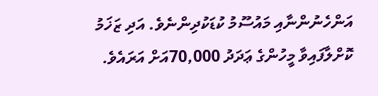އަންހެނުންނާއި މައުސޫމު ކުޑަކުދިންނެވެ. އަދި ޒަޚަމު ކޮށްލާފައިވާ މީހުންގެ ޢަދަދު 70,000އަށް އަރައެވެ.